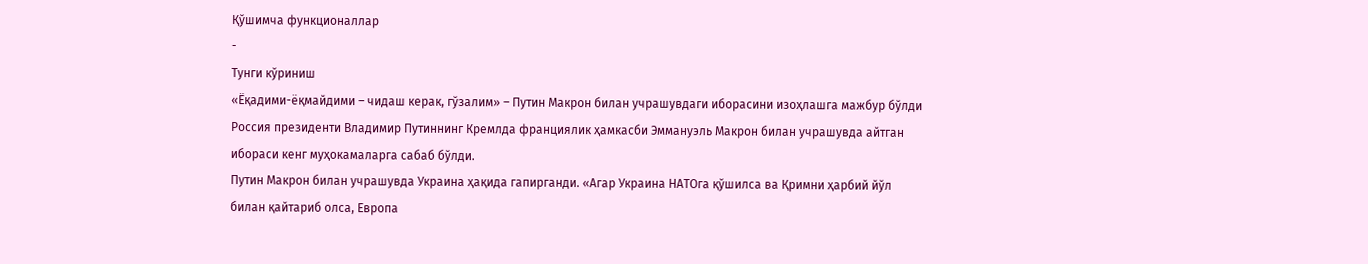Қўшимча функционаллар
-
Тунги кўриниш
«Ёқадими-ёқмайдими – чидаш керак, гўзалим» – Путин Макрон билан учрашувдаги иборасини изоҳлашга мажбур бўлди
Россия президенти Владимир Путиннинг Кремлда франциялик ҳамкасби Эммануэль Макрон билан учрашувда айтган ибораси кенг муҳокамаларга сабаб бўлди.
Путин Макрон билан учрашувда Украина ҳақида гапирганди. «Агар Украина НАТОга қўшилса ва Қримни ҳарбий йўл билан қайтариб олса, Европа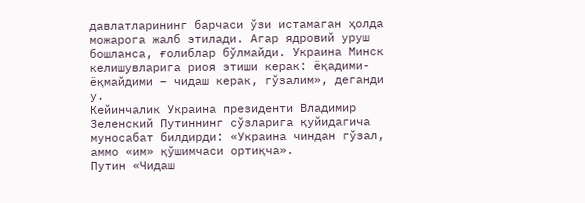давлатларининг барчаси ўзи истамаган ҳолда можарога жалб этилади. Агар ядровий уруш бошланса, ғолиблар бўлмайди. Украина Минск келишувларига риоя этиши керак: ёқадими-ёқмайдими – чидаш керак, гўзалим», деганди у.
Кейинчалик Украина президенти Владимир Зеленский Путиннинг сўзларига қуйидагича муносабат билдирди: «Украина чиндан гўзал, аммо «им» қўшимчаси ортиқча».
Путин «Чидаш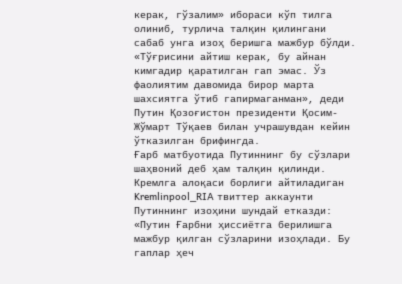керак, гўзалим» ибораси кўп тилга олиниб, турлича талқин қилингани сабаб унга изоҳ беришга мажбур бўлди.
«Тўғрисини айтиш керак, бу айнан кимгадир қаратилган гап эмас. Ўз фаолиятим давомида бирор марта шахсиятга ўтиб гапирмаганман», деди Путин Қозоғистон президенти Қосим-Жўмарт Тўқаев билан учрашувдан кейин ўтказилган брифингда.
Ғарб матбуотида Путиннинг бу сўзлари шаҳвоний деб ҳам талқин қилинди. Кремлга алоқаси борлиги айтиладиган Kremlinpool_RIA твиттер аккаунти Путиннинг изоҳини шундай етказди: «Путин Ғарбни ҳиссиётга берилишга мажбур қилган сўзларини изоҳлади. Бу гаплар ҳеч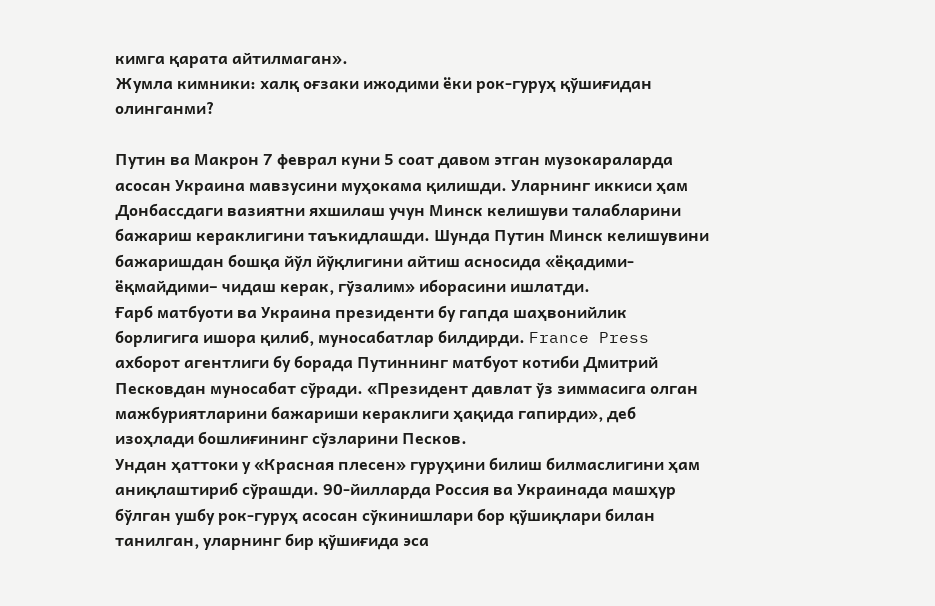кимга қарата айтилмаган».
Жумла кимники: халқ оғзаки ижодими ёки рок-гуруҳ қўшиғидан олинганми?

Путин ва Макрон 7 феврал куни 5 соат давом этган музокараларда асосан Украина мавзусини муҳокама қилишди. Уларнинг иккиси ҳам Донбассдаги вазиятни яхшилаш учун Минск келишуви талабларини бажариш кераклигини таъкидлашди. Шунда Путин Минск келишувини бажаришдан бошқа йўл йўқлигини айтиш асносида «ёқадими-ёқмайдими– чидаш керак, гўзалим» иборасини ишлатди.
Ғарб матбуоти ва Украина президенти бу гапда шаҳвонийлик борлигига ишора қилиб, муносабатлар билдирди. France Press ахборот агентлиги бу борада Путиннинг матбуот котиби Дмитрий Песковдан муносабат сўради. «Президент давлат ўз зиммасига олган мажбуриятларини бажариши кераклиги ҳақида гапирди», деб изоҳлади бошлиғининг сўзларини Песков.
Ундан ҳаттоки у «Красная плесен» гуруҳини билиш билмаслигини ҳам аниқлаштириб сўрашди. 90-йилларда Россия ва Украинада машҳур бўлган ушбу рок-гуруҳ асосан сўкинишлари бор қўшиқлари билан танилган, уларнинг бир қўшиғида эса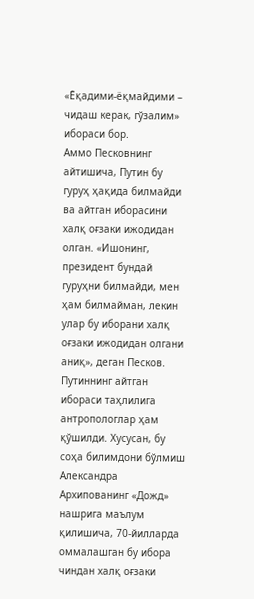«Ёқадими-ёқмайдими – чидаш керак, гўзалим» ибораси бор.
Аммо Песковнинг айтишича, Путин бу гуруҳ ҳақида билмайди ва айтган иборасини халқ оғзаки ижодидан олган. «Ишонинг, президент бундай гуруҳни билмайди, мен ҳам билмайман, лекин улар бу иборани халқ оғзаки ижодидан олгани аниқ», деган Песков.
Путиннинг айтган ибораси таҳлилига антропологлар ҳам қўшилди. Хусусан, бу соҳа билимдони бўлмиш Александра Архипованинг «Дожд» нашрига маълум қилишича, 70-йилларда оммалашган бу ибора чиндан халқ оғзаки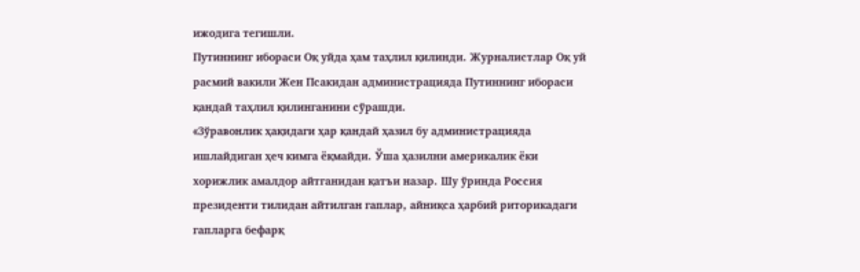ижодига тегишли.
Путиннинг ибораси Оқ уйда ҳам таҳлил қилинди. Журналистлар Оқ уй расмий вакили Жен Псакидан администрацияда Путиннинг ибораси қандай таҳлил қилинганини сўрашди.
«Зўравонлик ҳақидаги ҳар қандай ҳазил бу администрацияда ишлайдиган ҳеч кимга ёқмайди. Ўша ҳазилни америкалик ёки хорижлик амалдор айтганидан қатъи назар. Шу ўринда Россия президенти тилидан айтилган гаплар, айниқса ҳарбий риторикадаги гапларга бефарқ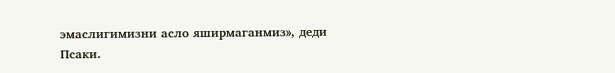эмаслигимизни асло яширмаганмиз», деди Псаки.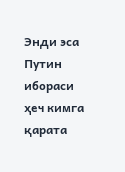Энди эса Путин ибораси ҳеч кимга қарата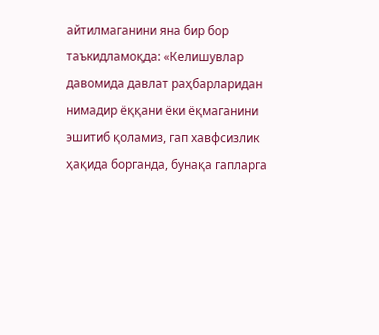айтилмаганини яна бир бор таъкидламоқда: «Келишувлар давомида давлат раҳбарларидан нимадир ёққани ёки ёқмаганини эшитиб қоламиз, гап хавфсизлик ҳақида борганда, бунақа гапларга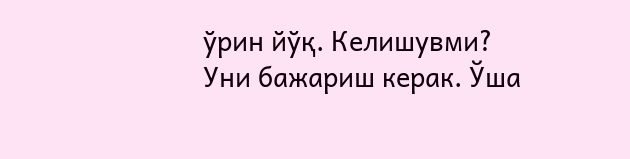ўрин йўқ. Келишувми? Уни бажариш керак. Ўша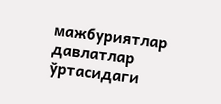мажбуриятлар давлатлар ўртасидаги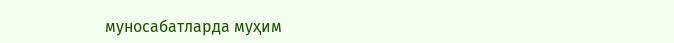муносабатларда муҳим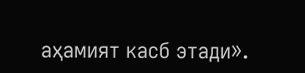аҳамият касб этади».